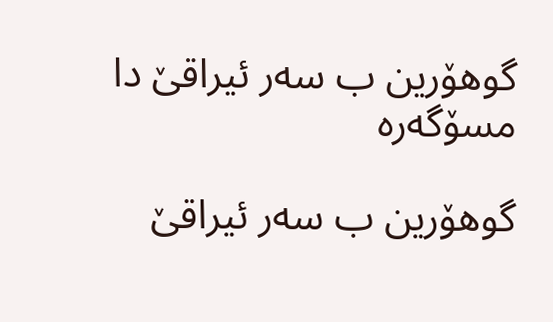گوهۆرین ب سه‌ر ئیراقێ دا مسۆگه‌ره‌

گوهۆرین ب سه‌ر ئیراقێ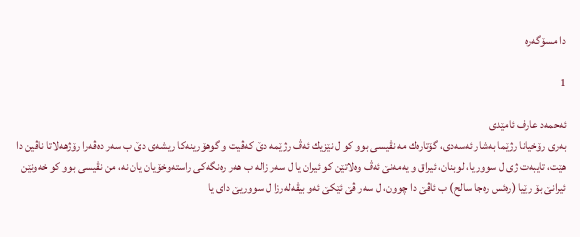دا مسۆگه‌ره‌

1

ئه‌حمه‌د عارف ئامێدى
به‌رى رۆخیانا رژێما به‌شار ئه‌سه‌دى، گۆتاره‌ك مه‌ نڤیسی بوو كو ل نێزیك ئه‌ڤ رژێمه‌ دێ كه‌ڤیت و گوهۆرینه‌كا ریشه‌ى دێ ب سه‌ر ده‌ڤه‌را رۆژهه‌لاتا ناڤین دا هێت، تایبه‌ت ژى ل سووریا، لوبنان، ئیراق و یه‌مه‌نێ ئه‌ڤ وه‌لاتێن كو ئیران یا ل سه‌ر زاله‌ ب هه‌ر ره‌نگه‌كى راسته‌وخۆیان یان نه‌، من نڤیسی بوو كو خه‌ونێن ئیرانێ بۆ رێیا (ره‌ئس ره‌جا سالح) ب ئاڤێ دا چوون، ل سه‌ر ڤێ ئێكێ ئه‌و بیڤه‌له‌رزا ل سووریێ داى یا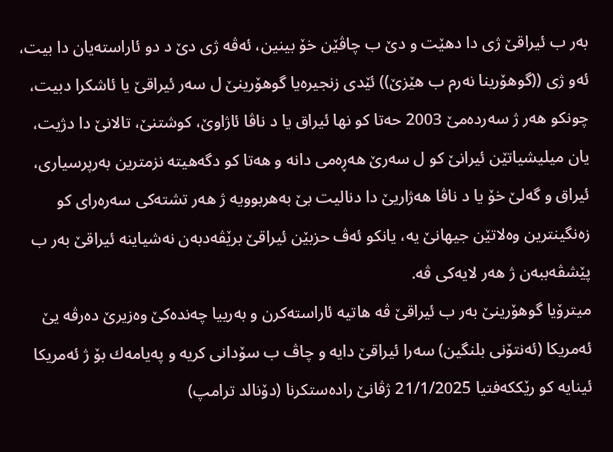به‌ر ب ئیراقێ ژى دا دهێت و دێ ب چاڤێن خۆ بینین، ئه‌ڤه‌ ژى دێ د دو ئاراسته‌یان دا بیت، ئه‌و ژى ((گوهۆرینا نه‌رم ب هێزێ)) ئێدى زنجیره‌یا گوهۆرینێ ل سه‌ر ئیراقێ یا ئاشكرا دبیت، چونكو هه‌ر ژ سه‌رده‌مێ 2003 حه‌تا كو نها ئیراق یا د ناڤا ئاژاوێ، كوشتنێ، تالانێ دا دژیت، یان میلیشیاتێن ئیرانێ كو ل سه‌رێ هه‌ڕه‌مى دانه‌ و هه‌تا كو دگه‌هیته‌ نزمترین به‌رپرسیارى، ئیراق و گه‌لێ خۆ یا د ناڤا هه‌ژاریێ دا دنالیت بێ به‌هربوویه‌ ژ هه‌ر تشته‌كى سه‌ره‌راى كو زه‌نگینترین وه‌لاتێن جیهانێ یه‌، یانكو ئه‌ڤ حزبێن ئیراقێ برێڤه‌دبه‌ن نه‌شیاینه‌ ئیراقێ به‌ر ب پێشڤه‌ببه‌ن ژ هه‌ر لایه‌كى ڤه‌.
میترۆیا گوهۆرینێ به‌ر ب ئیراقێ ڤه‌ هاتیه‌ ئاراسته‌كرن و به‌رییا چه‌نده‌كێ وه‌زیرێ ده‌رڤه‌ یێ ئه‌مریكا (ئه‌نتۆنى بلنگین) سه‌را ئیراقێ دایه‌ و چاڤ ب سۆدانى كریه‌ و په‌یامه‌ك بۆ ژ ئه‌مریكا ئینایه‌ كو رێككه‌فتیا 21/1/2025 ژڤانێ راده‌ستكرنا (دۆنالد ترامپ)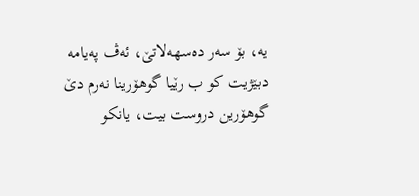یه‌، بۆ سه‌ر ده‌سهه‌لاتێ، ئه‌ڤ په‌یامه‌ دبێژیت كو ب رێیا گوهۆرینا نه‌رم دێ گوهۆرین دروست بیت، یانكو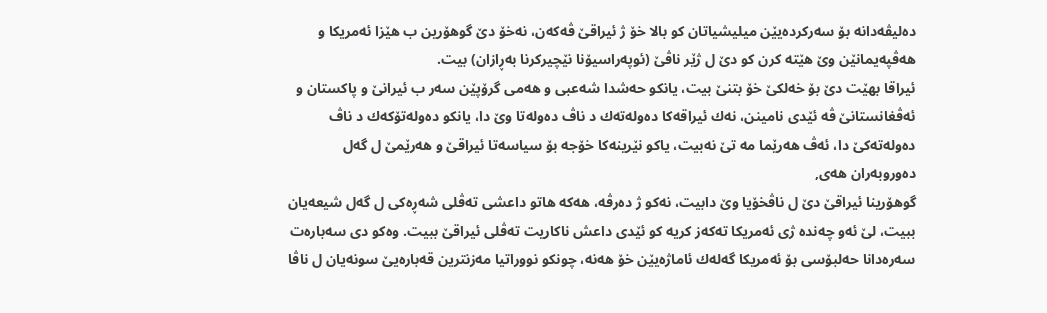ده‌لیڤه‌دانه‌ بۆ سه‌ركرده‌یێن میلیشیاتان كو بالا خۆ ژ ئیراقێ ڤه‌كه‌ن، نه‌خۆ دێ گوهۆرین ب هێزا ئه‌مریكا و هه‌ڤپه‌یمانێن وێ هێته‌ كرن كو دێ ل ژێر ناڤێ (ئوپه‌راسیۆنا نێچیركرنا به‌ڕازان) بیت.
ئیراقا بهێت دێ بۆ خه‌لكێ خۆ بتنێ بیت، یانكو حه‌شدا شه‌عبی و هه‌مى گرۆپێن سه‌ر ب ئیرانێ و پاكستان و ئه‌ڤغانستانێ ڤه‌ ئێدى نامینن، نه‌ك ئیراقه‌كا ده‌وله‌ته‌ك د ناڤ ده‌وله‌تا وێ دا، یانكو ده‌وله‌تۆكه‌ك د ناڤ ده‌وله‌ته‌كێ دا، ئه‌ڤ هه‌رێما مه‌ تێ نه‌بیت، یاكو نێرینه‌كا خۆجه بۆ سیاسه‌تا ئیراقێ و هه‌رێمێ ل گه‌ل ده‌وروبه‌ران هه‌ى,
گوهۆرینا ئیراقێ دێ ل ناڤخۆیا وێ دابیت، نه‌كو ژ ده‌رڤه‌، هه‌كه‌ هاتو داعشى ته‌ڤلى شه‌ڕه‌كى ل گه‌ل شیعه‌یان ببیت، لێ ئه‌و چه‌نده‌ ژى ئه‌مریكا ته‌كه‌ز كریه‌ كو ئێدى داعش ناكاریت ته‌ڤلى ئیراقێ ببیت. وه‌كو دى سه‌باره‌ت سه‌ره‌دانا حه‌لبۆسى بۆ ئه‌مریكا گه‌له‌ك ئاماژه‌یێن خۆ هه‌نه‌، چونكو نووراتیا مه‌زنترین قه‌باره‌یێ سونه‌یان ل ناڤا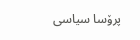پرۆسا سیاسى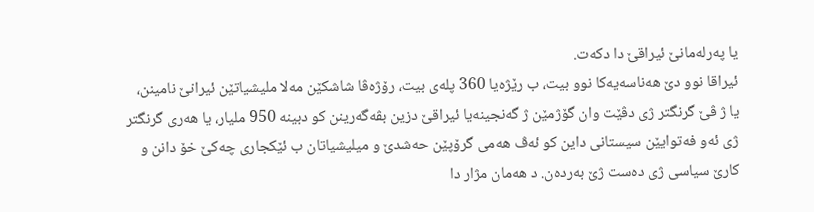یا په‌رله‌مانێ ئیراقێ دا دكه‌ت.
ئیراقا نوو دێ هه‌ناسه‌یه‌كا نوو بیت، ب رێژه‌یا 360 پله‌ی بیت، رۆژه‌ڤا شاشكێن مه‌لا ملیشیاتێن ئیرانێ نامینن، یا ژ ڤێ گرنگتر ژى دڤێت وان گۆژمێن ژ گه‌نجینه‌یا ئیراقێ دزین بڤه‌گه‌رینن كو دبینه‌ 950 ملیار، یا هه‌رى گرنگتر ژى ئه‌و فه‌توایێن سیستانى داین كو ئه‌ڤ هه‌مى گرۆپێن حه‌شدێ و میلیشیاتان ب ئێكجارى چه‌كێ خۆ دانن و كارێ سیاسى ژى ده‌ست ژێ به‌رده‌ن. د هه‌مان مژار دا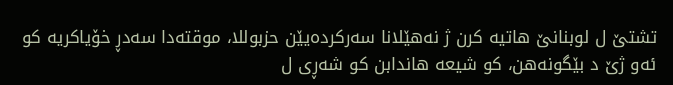تشتێ ل لوبنانێ هاتیه‌ كرن ژ نه‌هێلانا سه‌ركرده‌یێن حزبوللا، موقته‌دا سه‌دڕ خۆیاكریه‌ كو ئه‌و ژێ د بێگونه‌هن، كو شیعه‌ هاندابن كو شه‌ڕى ل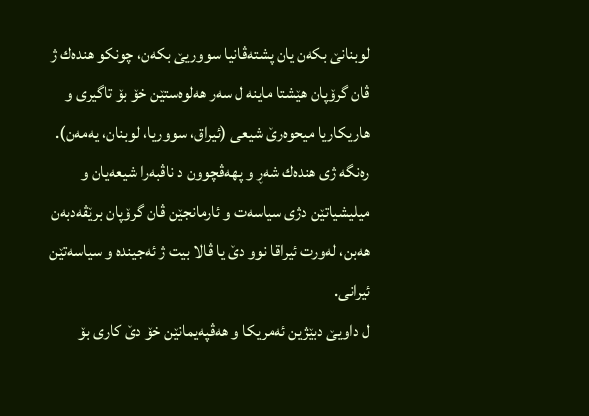لوبنانێ بكه‌ن یان پشته‌ڤانیا سووریێ بكه‌ن، چونكو هنده‌ك ژ ڤان گرۆپان هێشتا ماینه‌ ل سه‌ر هه‌لوه‌ستێن خۆ بۆ تاگیری و هاریكاریا میحوه‌رێ شیعى (ئیراق، سووریا، لوبنان، یه‌مه‌ن).
ره‌نگه‌ ژى هنده‌ك شه‌ڕ و پهه‌ڤچوون د ناڤبه‌را شیعه‌یان و میلیشیاتێن دژى سیاسه‌ت و ئارمانجێن ڤان گرۆپان برێڤه‌دبه‌ن هه‌بن، له‌ورت ئیراقا نوو دێ یا ڤالا بیت ژ ئه‌جینده‌ و سیاسه‌تێن ئیرانى.
ل داویێ دبێژین ئه‌مریكا و هه‌ڤپه‌یمانێن خۆ دێ كارى بۆ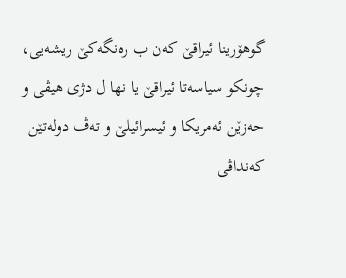گوهۆرینا ئیراقێ كه‌ن ب ره‌نگه‌كێ ریشه‌یى، چونكو سیاسه‌تا ئیراقێ یا نها ل دژى هیڤى و حه‌زێن ئه‌مریكا و ئیسرائیلێ و ته‌ڤ دوله‌تێن كه‌نداڤى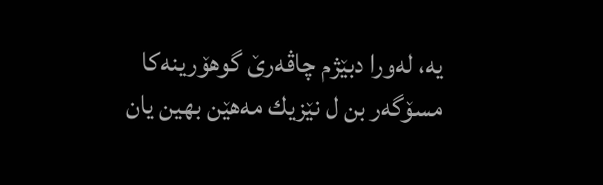یه‌، له‌ورا دبێژم چاڤه‌رێ گوهۆرینه‌كا مسۆگه‌ر بن ل نێزیك مه‌هێن بهین یان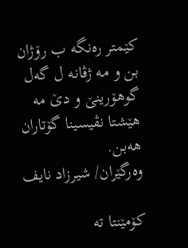كێمتر ره‌نگه‌ ب رۆژان بن و مه‌ ژڤانه‌ ل گه‌ل گوهۆرینێ و دێ مه‌ هێشتا نڤیسینا گۆتاران هه‌بن.
وه‌رگێران/ شیرزاد نایف

کۆمێنتا تە